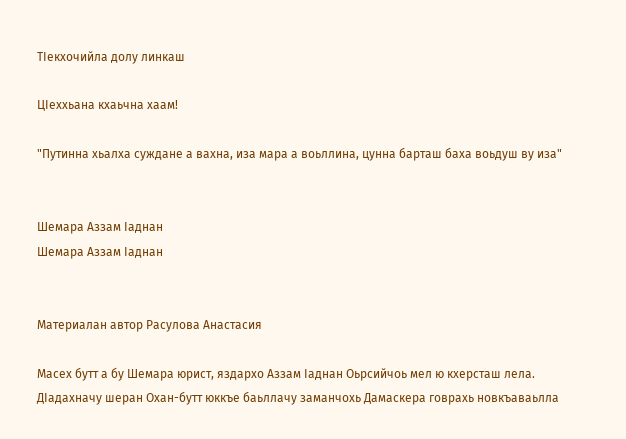ТIекхочийла долу линкаш

ЦIеххьана кхаьчна хаам!

"Путинна хьалха суждане а вахна, иза мара а воьллина, цунна барташ баха воьдуш ву иза"


Шемара Аззам Iаднан
Шемара Аззам Iаднан


Материалан автор Расулова Анастасия

Масех бутт а бу Шемара юрист, яздархо Аззам Iаднан Оьрсийчоь мел ю кхерсташ лела. ДIадахначу шеран Охан-бутт юккъе баьллачу заманчохь Дамаскера говрахь новкъаваьлла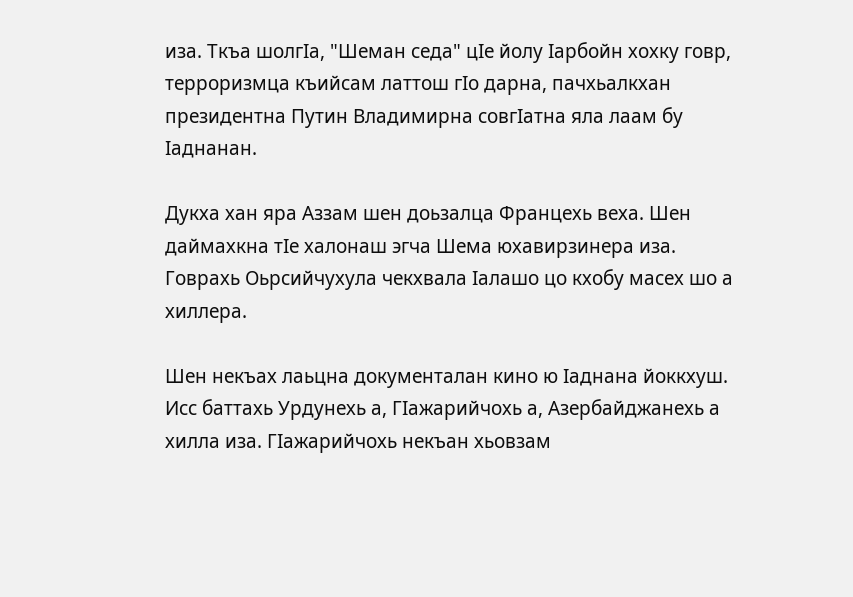иза. Ткъа шолгIа, "Шеман седа" цIе йолу Iарбойн хохку говр, терроризмца къийсам латтош гIо дарна, пачхьалкхан президентна Путин Владимирна совгIатна яла лаам бу Iаднанан.

Дукха хан яра Аззам шен доьзалца Францехь веха. Шен даймахкна тIе халонаш эгча Шема юхавирзинера иза. Говрахь Оьрсийчухула чекхвала Iалашо цо кхобу масех шо а хиллера.

Шен некъах лаьцна документалан кино ю Iаднана йоккхуш. Исс баттахь Урдунехь а, ГIажарийчохь а, Азербайджанехь а хилла иза. ГIажарийчохь некъан хьовзам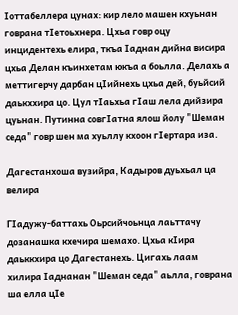Iоттабеллера цунах: кир лело машен кхуьнан говрана тIетоьхнера. Цхьа говр оцу инцидентехь елира, ткъа Iаднан дийна висира цхьа Делан къинхетам юкъа а боьлла. Делахь а меттигерчу дарбан цIийнехь цхьа дей, буьйсий даькххира цо. Цул тIаьхьа гIаш лела дийзира цуьнан. Путинна совгIатна ялош йолу "Шеман седа" говр шен ма хуьллу кхоон гIертара иза.

Дагестанхоша вузийра, Кадыров дуьхьал ца велира

ГIадужу-баттахь Оьрсийчоьнца лаьттачу дозанашка кхечира шемахо. Цхьа кIира даьккхира цо Дагестанехь. Цигахь лаам хилира Iаднанан "Шеман седа" аьлла, говрана ша елла цIе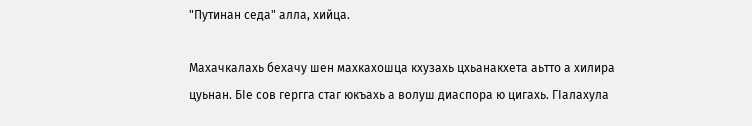"Путинан седа" алла, хийца.

Махачкалахь бехачу шен махкахошца кхузахь цхьанакхета аьтто а хилира цуьнан. БIе сов гергга стаг юкъахь а волуш диаспора ю цигахь. ГIалахула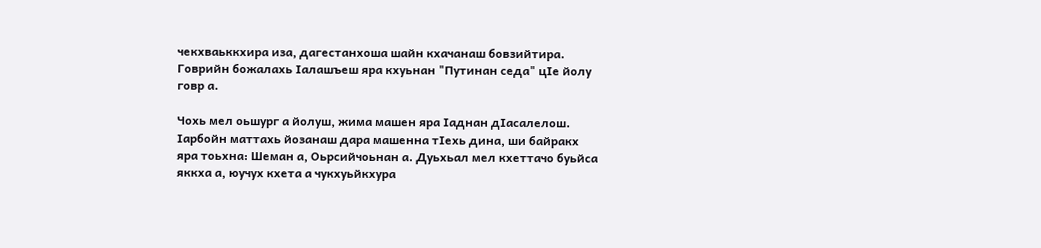чекхваьккхира иза, дагестанхоша шайн кхачанаш бовзийтира. Говрийн божалахь Iалашъеш яра кхуьнан "Путинан седа" цIе йолу говр а.

Чохь мел оьшург а йолуш, жима машен яра Iаднан дIасалелош. Iарбойн маттахь йозанаш дара машенна тIехь дина, ши байракх яра тоьхна: Шеман а, Оьрсийчоьнан а. Дуьхьал мел кхеттачо буьйса яккха а, юучух кхета а чукхуьйкхура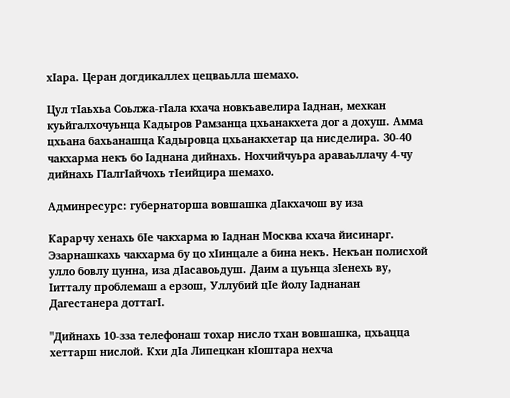хIара. Церан догдикаллех цецваьлла шемахо.

Цул тIаьхьа Соьлжа-гIала кхача новкъавелира Iаднан, мехкан куьйгалхочуьнца Кадыров Рамзанца цхьанакхета дог а дохуш. Амма цхьана бахьанашца Кадыровца цхьанакхетар ца нисделира. 30-40 чакхарма некъ бо Iаднана дийнахь. Нохчийчуьра араваьллачу 4-чу дийнахь ГIалгIайчохь тIеийцира шемахо.

Админресурс: губернаторша вовшашка дIакхачош ву иза

Карарчу хенахь бIе чакхарма ю Iаднан Москва кхача йисинарг. Эзарнашкахь чакхарма бу цо хIинцале а бина некъ. Некъан полисхой улло бовлу цунна, иза дIасавоьдуш. Даим а цуьнца зIенехь ву, Iитталу проблемаш а ерзош, Уллубий цIе йолу Iаднанан Дагестанера доттагI.

"Дийнахь 10-зза телефонаш тохар нисло тхан вовшашка, цхьацца хеттарш нислой. Кхи дIа Липецкан кIоштара нехча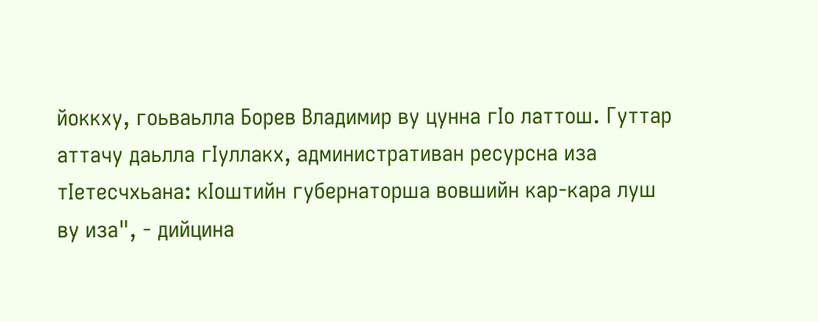йоккху, гоьваьлла Борев Владимир ву цунна гIо латтош. Гуттар аттачу даьлла гIуллакх, административан ресурсна иза тIетесчхьана: кIоштийн губернаторша вовшийн кар-кара луш ву иза", - дийцина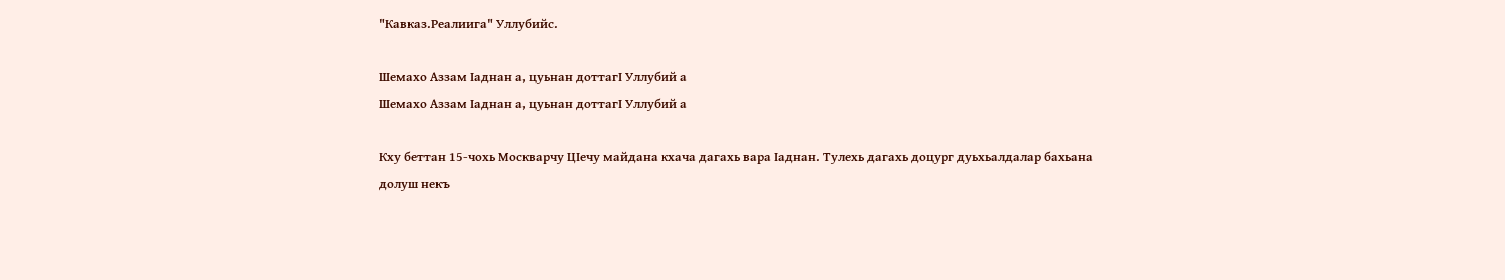"Кавказ.Реалиига" Уллубийс.

Шемахо Аззам Iаднан а, цуьнан доттагI Уллубий а
Шемахо Аззам Iаднан а, цуьнан доттагI Уллубий а

Кху беттан 15-чохь Москварчу ЦIечу майдана кхача дагахь вара Iаднан. Тулехь дагахь доцург дуьхьалдалар бахьана долуш некъ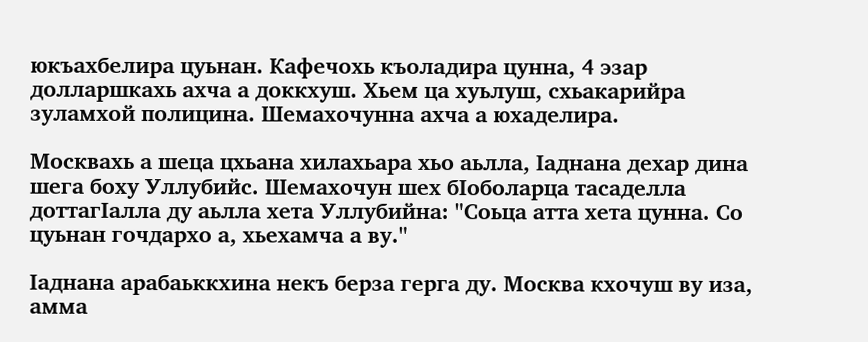юкъахбелира цуьнан. Кафечохь къоладира цунна, 4 эзар долларшкахь ахча а доккхуш. Хьем ца хуьлуш, схьакарийра зуламхой полицина. Шемахочунна ахча а юхаделира.

Москвахь а шеца цхьана хилахьара хьо аьлла, Iаднана дехар дина шега боху Уллубийс. Шемахочун шех бIоболарца тасаделла доттагIалла ду аьлла хета Уллубийна: "Соьца атта хета цунна. Со цуьнан гочдархо а, хьехамча а ву."

Iаднана арабаьккхина некъ берза герга ду. Москва кхочуш ву иза, амма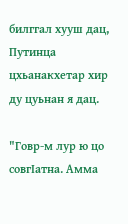билггал хууш дац, Путинца цхьанакхетар хир ду цуьнан я дац.

"Говр-м лур ю цо совгIатна. Амма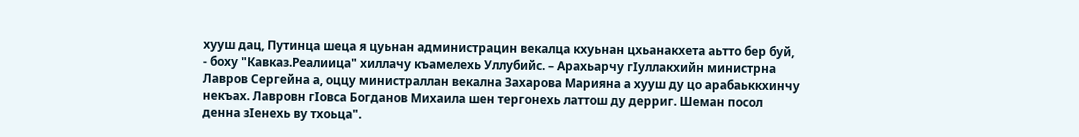хууш дац, Путинца шеца я цуьнан администрацин векалца кхуьнан цхьанакхета аьтто бер буй, - боху "Кавказ.Реалиица" хиллачу къамелехь Уллубийс. – Арахьарчу гIуллакхийн министрна Лавров Сергейна а, оццу министраллан векална Захарова Марияна а хууш ду цо арабаьккхинчу некъах. Лавровн гIовса Богданов Михаила шен тергонехь латтош ду дерриг. Шеман посол денна зIенехь ву тхоьца".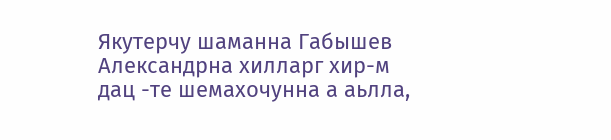Якутерчу шаманна Габышев Александрна хилларг хир-м дац -те шемахочунна а аьлла,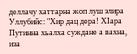деллачу хаттарна жоп луш элира Уллубийс: "Хир дац дера! ХIара Путинна хьалха суждане а вахна, иза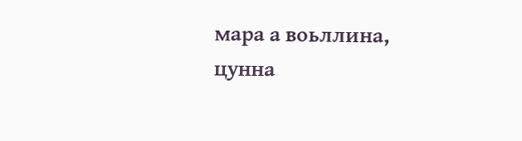мара а воьллина, цунна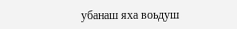убанаш яха воьдуш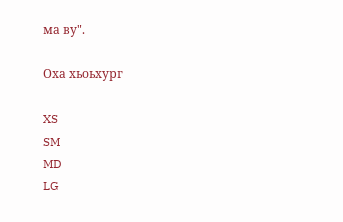ма ву".

Оха хьоьхург

XS
SM
MD
LG